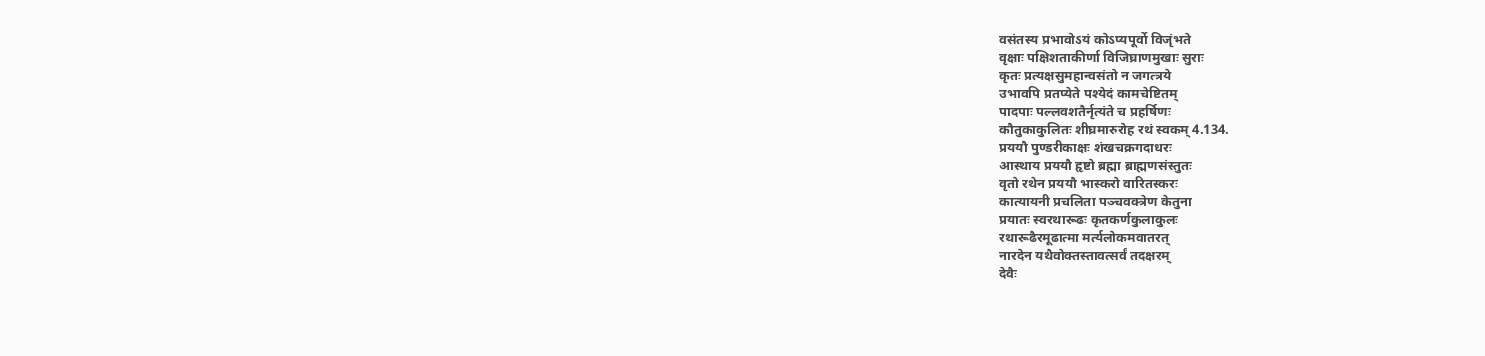वसंतस्य प्रभावोऽयं कोऽप्यपूर्वो विजृंभते
वृक्षाः पक्षिशताकीर्णा विजिघ्राणमुखाः सुराः
कृतः प्रत्यक्षसुमहान्वसंतो न जगत्त्रये
उभावपि प्रतप्येते पश्येदं कामचेष्टितम्
पादपाः पल्लवशतैर्नृत्यंते च प्रहर्षिणः
कौतुकाकुलितः शीघ्रमारुरोह रथं स्वकम् 4.134.
प्रययौ पुण्डरीकाक्षः शंखचक्रगदाधरः
आस्थाय प्रययौ हृष्टो ब्रह्मा ब्राह्मणसंस्तुतः
वृतो रथेन प्रययौ भास्करो वारितस्करः
कात्यायनी प्रचलिता पञ्चवक्त्रेण केतुना
प्रयातः स्वरथारूढः कृतकर्णकुलाकुलः
रथारूढैरमूढात्मा मर्त्यलोकमवातरत्
नारदेन यथैवोक्तस्तावत्सर्वं तदक्षरम्
देवैः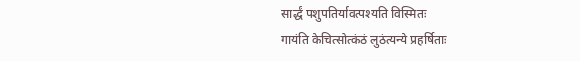सार्द्धं पशुपतिर्यावत्पश्यति विस्मितः
गायंति केचित्सोत्कंठं लुठंत्यन्ये प्रहर्षिताः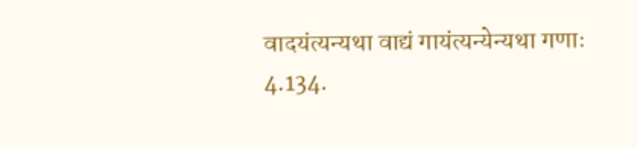वादयंत्यन्यथा वाद्यं गायंत्यन्येन्यथा गणाः 4.134.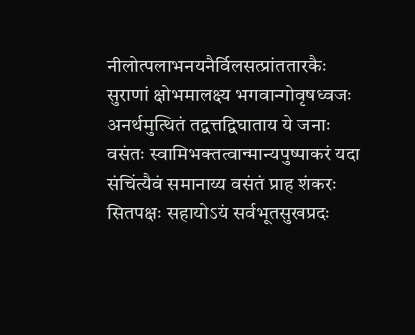नीलोत्पलाभनयनैर्विलसत्प्रांततारकैः
सुराणां क्षोभमालक्ष्य भगवान्गोवृषध्वजः
अनर्थमुत्थितं तद्वत्तद्विघाताय ये जनाः
वसंतः स्वामिभक्तत्वान्मान्यपुष्पाकरं यदा
संचिंत्यैवं समानाय्य वसंतं प्राह शंकरः
सितपक्षः सहायोऽयं सर्वभूतसुखप्रदः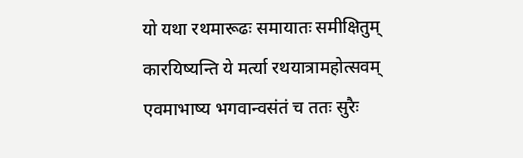यो यथा रथमारूढः समायातः समीक्षितुम्
कारयिष्यन्ति ये मर्त्या रथयात्रामहोत्सवम्
एवमाभाष्य भगवान्वसंतं च ततः सुरैः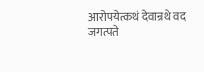आरोपयेत्कथं देवान्रथे वद जगत्पते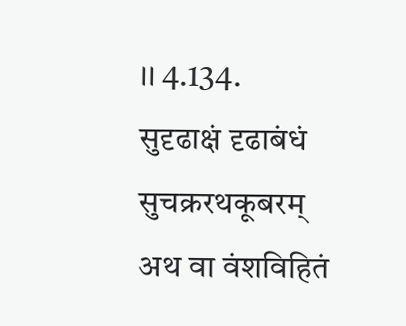।। 4.134.
सुदृढाक्षं दृढाबंधं सुचक्ररथकूबरम्
अथ वा वंशविहितं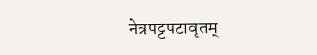नेत्रपट्टपटावृतम्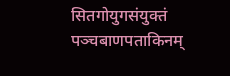सितगोयुगसंयुक्तं पञ्चबाणपताकिनम्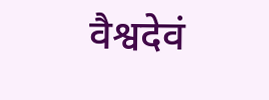वैश्वदेवं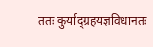ततः कुर्याद्ग्रहयज्ञविधानतः